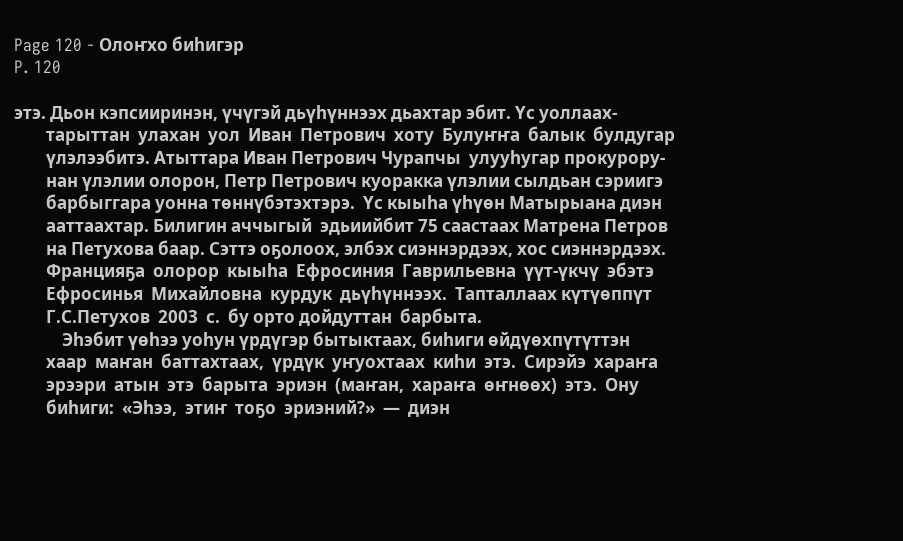Page 120 - Олоҥхо биһигэр
P. 120

этэ. Дьон кэпсииринэн, үчүгэй дьүһүннээх дьахтар эбит. Үс уоллаах-
        тарыттан  улахан  уол  Иван  Петрович  хоту  Булуҥҥа  балык  булдугар
        үлэлээбитэ. Атыттара Иван Петрович Чурапчы  улууһугар прокурору-
        нан үлэлии олорон, Петр Петрович куоракка үлэлии сылдьан сэриигэ
        барбыггара уонна төннүбэтэхтэрэ.  Үс кыыһа үһүөн Матырыана диэн
        ааттаахтар. Билигин аччыгый  эдьиийбит 75 саастаах Матрена Петров
        на Петухова баар. Сэттэ оҕолоох, элбэх сиэннэрдээх, хос сиэннэрдээх.
        Францияҕа  олорор  кыыһа  Ефросиния  Гаврильевна  үүт-үкчү  эбэтэ
        Ефросинья  Михайловна  курдук  дьүһүннээх.  Тапталлаах күтүөппүт
        Г.С.Петухов  2003  с.  бу орто дойдуттан  барбыта.
            Эһэбит үөһээ уоһун үрдүгэр бытыктаах, биһиги өйдүөхпүтүттэн
        хаар  маҥан  баттахтаах,  үрдүк  уҥуохтаах  киһи  этэ.  Сирэйэ  хараҥа
        эрээри  атын  этэ  барыта  эриэн  (маҥан,  хараҥа  өҥнөөх)  этэ.  Ону
        биһиги:  «Эһээ,  этиҥ  тоҕо  эриэний?»  —  диэн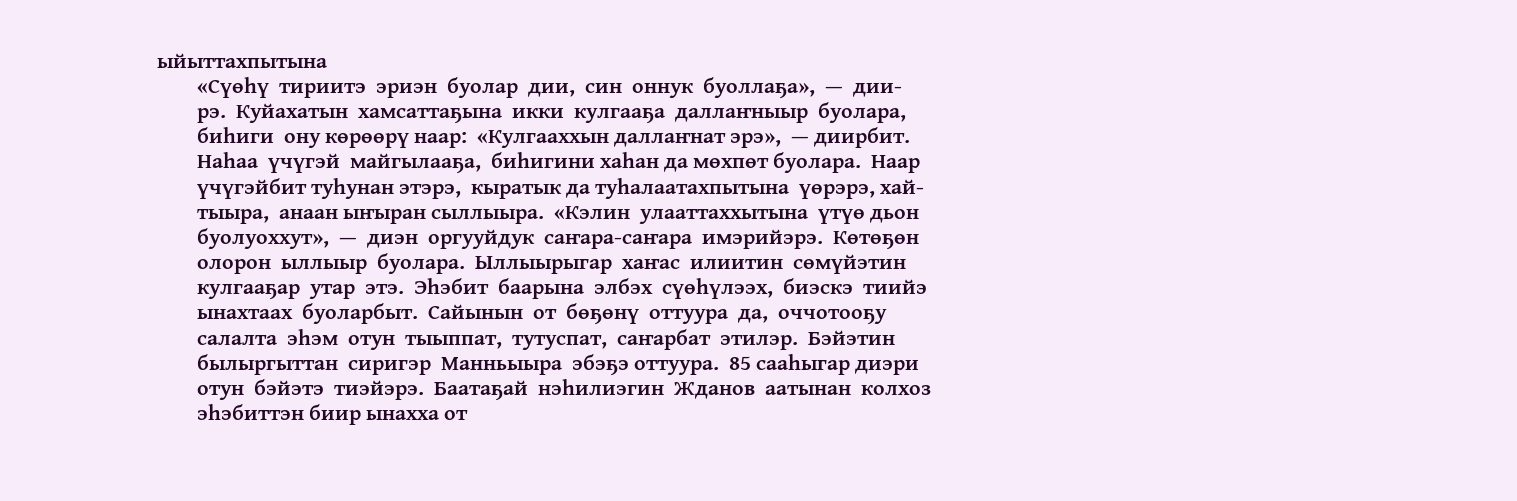ыйыттахпытына
        «Сүөһү  тириитэ  эриэн  буолар  дии,  син  оннук  буоллаҕа»,  —  дии-
        рэ.  Куйахатын  хамсаттаҕына  икки  кулгааҕа  даллаҥныыр  буолара,
        биһиги  ону көрөөрү наар:  «Кулгааххын даллаҥнат эрэ»,  — диирбит.
        Наһаа  үчүгэй  майгылааҕа,  биһигини хаһан да мөхпөт буолара.  Наар
        үчүгэйбит туһунан этэрэ,  кыратык да туһалаатахпытына  үөрэрэ, хай-
        тыыра,  анаан ыҥыран сыллыыра.  «Кэлин  улааттаххытына  үтүө дьон
        буолуоххут»,  —  диэн  оргууйдук  саҥара-саҥара  имэрийэрэ.  Көтөҕөн
        олорон  ыллыыр  буолара.  Ыллыырыгар  хаҥас  илиитин  сөмүйэтин
        кулгааҕар  утар  этэ.  Эһэбит  баарына  элбэх  сүөһүлээх,  биэскэ  тиийэ
        ынахтаах  буоларбыт.  Сайынын  от  бөҕөнү  оттуура  да,  оччотооҕу
        салалта  эһэм  отун  тыыппат,  тутуспат,  саҥарбат  этилэр.  Бэйэтин
        былыргыттан  сиригэр  Манньыыра  эбэҕэ оттуура.  85 сааһыгар диэри
        отун  бэйэтэ  тиэйэрэ.  Баатаҕай  нэһилиэгин  Жданов  аатынан  колхоз
        эһэбиттэн биир ынахха от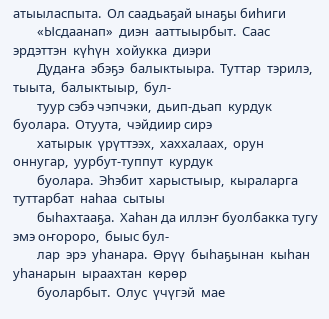атыыласпыта.  Ол саадьаҕай ынаҕы биһиги
        «Ысдаанап»  диэн  ааттыырбыт.  Саас  эрдэттэн  күһүн  хойукка  диэри
        Дудаҥа  эбэҕэ  балыктыыра.  Туттар  тэрилэ,  тыыта,  балыктыыр,  бул-
        туур сэбэ чэпчэки,  дьип-дьап  курдук буолара.  Отуута,  чэйдиир сирэ
        хатырык  үрүттээх,  хаххалаах,  орун  оннугар,  уурбут-туппут  курдук
        буолара.  Эһэбит  харыстыыр,  кыраларга  туттарбат  наһаа  сытыы
        быһахтааҕа.  Хаһан да иллэҥ буолбакка тугу эмэ оҥороро,  быыс бул-
        лар  эрэ  уһанара.  Өрүү  быһаҕынан  кыһан  уһанарын  ыраахтан  көрөр
        буоларбыт.  Олус  үчүгэй  мае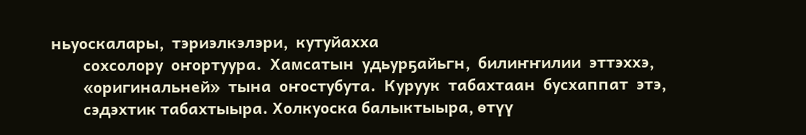ньуоскалары,  тэриэлкэлэри,  кутуйахха
        сохсолору  оҥортуура.  Хамсатын  удьурҕайьгн,  билиҥҥилии  эттэххэ,
        «оригинальней»  тына  оҥостубута.  Куруук  табахтаан  бусхаппат  этэ,
        сэдэхтик табахтыыра. Холкуоска балыктыыра, өтүү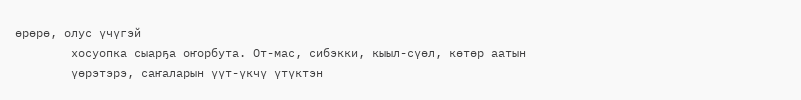өрөрө, олус үчүгэй
        хосуопка сыарҕа оҥорбута. От-мас, сибэкки, кыыл-сүөл, көтөр аатын
        үөрэтэрэ, саҥаларын үүт-үкчү үтүктэн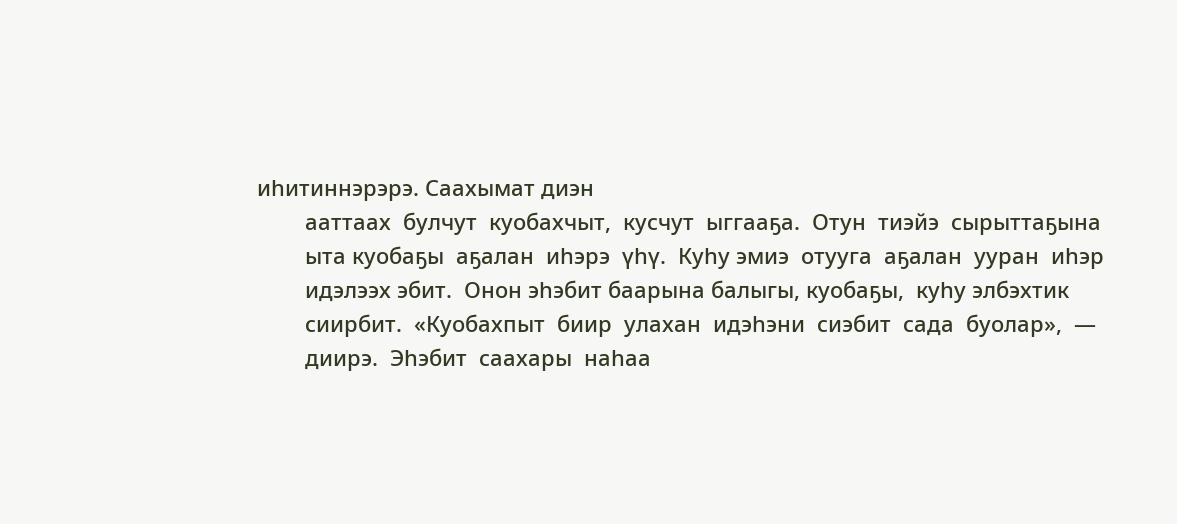иһитиннэрэрэ. Саахымат диэн
        ааттаах  булчут  куобахчыт,  кусчут  ыггааҕа.  Отун  тиэйэ  сырыттаҕына
        ыта куобаҕы  аҕалан  иһэрэ  үһү.  Куһу эмиэ  отууга  аҕалан  ууран  иһэр
        идэлээх эбит.  Онон эһэбит баарына балыгы, куобаҕы,  куһу элбэхтик
        сиирбит.  «Куобахпыт  биир  улахан  идэһэни  сиэбит  сада  буолар»,  —
        диирэ.  Эһэбит  саахары  наһаа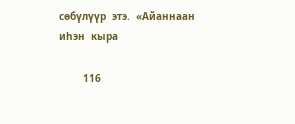сөбүлүүр  этэ.  «Айаннаан  иһэн  кыра

        116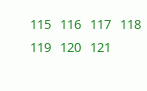115   116   117   118   119   120   121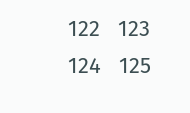122   123   124   125